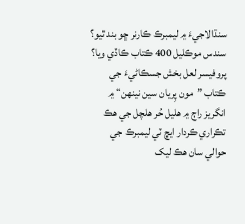سنڌالاجيءَ ۾ ليمبرڪ ڪارنر ڇو بند ٿيو؟ سندس موڪليل 400 ڪتاب ڪاڏي ويا؟
پروفيسر لعل بخش جسڪاڻيءَ جي ڪتاب ”مون پِريان سين نينھن“ ۾ انگريز راڄ ۾ ھليل حُر ھلچل جي ھڪ تڪراري ڪردار ايڇ ٽي ليمبرڪ جي حوالي سان ھڪ ليک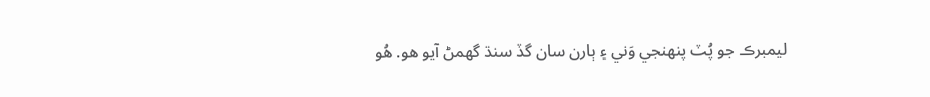ليمبرڪ جو پُٽ پنھنجي وَني ۽ ٻارن سان گڏ سنڌ گھمڻ آيو ھو. ھُو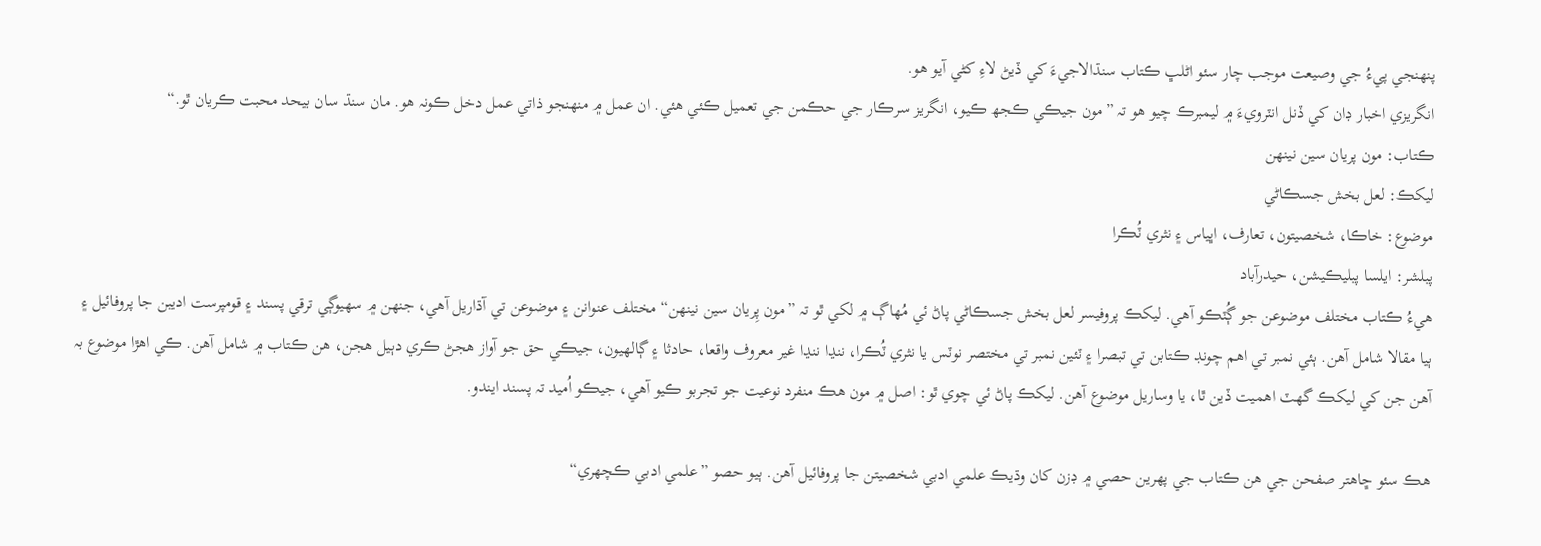پنھنجي پيءُ جي وصيعت موجب چار سئو اڻلڀ ڪتاب سنڌالاجيءَ کي ڏيڻ لاءِ کڻي آيو ھو.
انگريزي اخبار ڊان کي ڏنل انٽرويءَ ۾ ليمبرڪ چيو ھو تہ ”مون جيڪي ڪجھ ڪيو، انگريز سرڪار جي حڪمن جي تعميل ڪئي ھئي. ان عمل ۾ منھنجو ذاتي عمل دخل ڪونہ ھو. مان سنڌ سان بيحد محبت ڪريان ٿو.“
ڪتاب: مون پريان سين نينھن
ليکڪ: لعل بخش جسڪاڻي
موضوع: خاڪا، شخصيتون، تعارف، اڀياس ۽ نثري ٽُڪرا
پبلشر: ايلسا پبليڪيشن، حيدرآباد
ھيءُ ڪتاب مختلف موضوعن جو ڳُٽڪو آھي. ليکڪ پروفيسر لعل بخش جسڪاڻي پاڻ ئي مُھاڳ ۾ لکي ٿو تہ ”مون پِريان سين نينھن“ مختلف عنوانن ۽ موضوعن تي آڌاريل آھي، جنھن ۾ سھيوڳي ترقي پسند ۽ قومپرست اديبن جا پروفائيل ۽ ٻيا مقالا شامل آھن. ٻئي نمبر تي اھم چونڊ ڪتابن تي تبصرا ۽ ٽئين نمبر تي مختصر نوٽس يا نثري ٽُڪرا، ننڍا ننڍا غير معروف واقعا، حادثا ۽ ڳالھيون، جيڪي حق جو آواز ھجڻ ڪري دٻيل ھجن، ھن ڪتاب ۾ شامل آھن. ڪي اھڙا موضوع بہ آھن جن کي ليکڪ گھٽ اھميت ڏين ٿا، يا وساريل موضوع آھن. ليکڪ پاڻ ئي چوي ٿو: اصل ۾ مون ھڪ منفرد نوعيت جو تجربو ڪيو آھي، جيڪو اُميد تہ پسند ايندو.

ھڪ سئو ڇاھتر صفحن جي ھن ڪتاب جي پھرين حصي ۾ ڊزن کان وڌيڪ علمي ادبي شخصيتن جا پروفائيل آھن. ٻيو حصو ”علمي ادبي ڪچھري“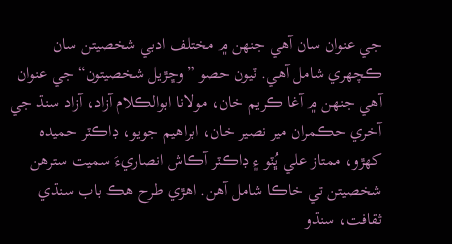جي عنوان سان آھي جنھن ۾ مختلف ادبي شخصيتن سان ڪچھري شامل آھي. ٽيون حصو ”وڇڙيل شخصيتون“ جي عنوان آھي جنھن ۾ آغا ڪريم خان، مولانا ابوالڪلام آزاد، آزاد سنڌ جي آخري حڪمران مير نصير خان، ابراھيم جويو، ڊاڪٽر حميدہ کھڙو، ممتاز علي ڀُٽو ۽ ڊاڪٽر آڪاش انصاريءَ سميت سترھن شخصيتن تي خاڪا شامل آھن. اھڙي طرح ھڪ باب سنڌي ثقافت، سنڌو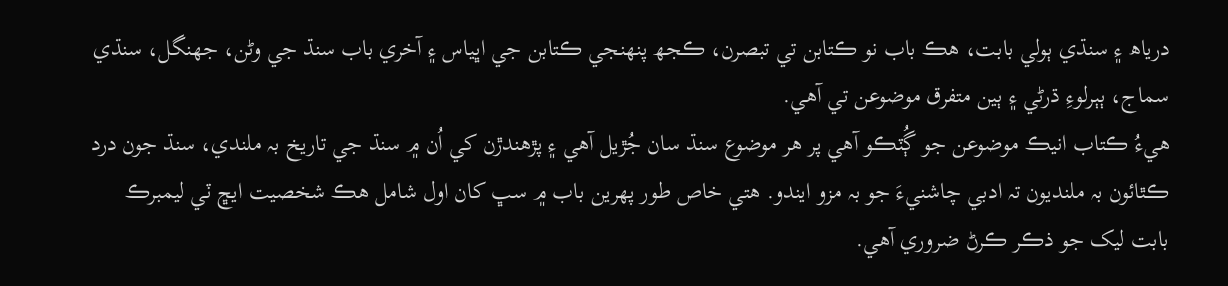درياھ ۽ سنڌي ٻولي بابت، ھڪ باب نو ڪتابن تي تبصرن، ڪجھ پنھنجي ڪتابن جي اڀياس ۽ آخري باب سنڌ جي وڻن، جھنگل، سنڌي سماج، ٻٻرلوءِ ڌرڻي ۽ ٻين متفرق موضوعن تي آھي.
ھيءُ ڪتاب انيڪ موضوعن جو ڳُٽڪو آھي پر ھر موضوع سنڌ سان جُڙيل آھي ۽ پڙھندڙن کي اُن ۾ سنڌ جي تاريخ بہ ملندي، سنڌ جون درد ڪٿائون بہ ملنديون تہ ادبي چاشنيءَ جو بہ مزو ايندو. ھتي خاص طور پھرين باب ۾ سڀ کان اول شامل ھڪ شخصيت ايڇ ٽي ليمبرڪ بابت ليک جو ذڪر ڪرڻ ضروري آھي.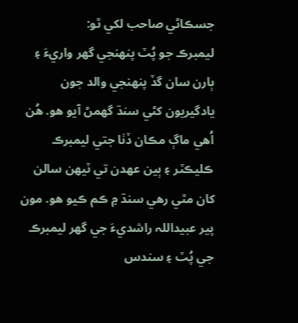جسڪاڻي صاحب لکي ٿو:
ليمبرڪ جو پُٽ پنھنجي گھر واريءَ ۽ ٻارن سان گڏ پنھنجي والد جون يادگيريون کڻي سنڌ گھمڻ آيو ھو. ھُن اُھي ماڳ مڪان ڏٺا جتي ليمبرڪ ڪليڪٽر ۽ ٻين عھدن تي ٽيھن سالن کان مٿي رھي سنڌ ۾ ڪم ڪيو ھو. مون پير عبيداللہ راشديءَ جي گھر ليمبرڪ جي پُٽ ۽ سندس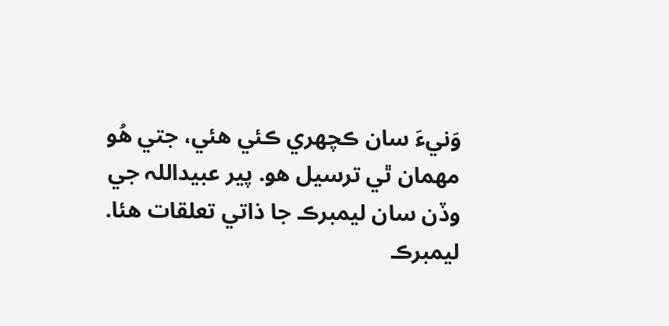وَنيءَ سان ڪچھري ڪئي ھئي، جتي ھُو مھمان ٿي ترسيل ھو. پير عبيداللہ جي وڏن سان ليمبرڪ جا ذاتي تعلقات ھئا.
ليمبرڪ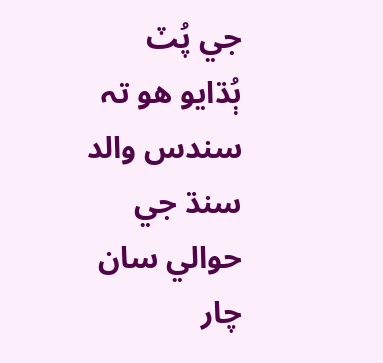جي پُٽ ٻُڌايو ھو تہ سندس والد سنڌ جي حوالي سان چار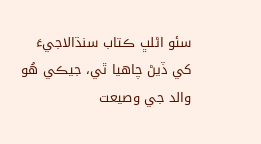سئو اڻلڀ ڪتاب سنڌالاجيءَ کي ڏيڻ چاھيا ٿي، جيڪي ھُو والد جي وصيعت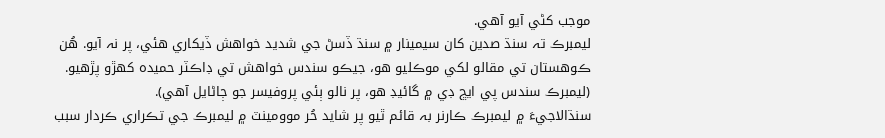موجب کڻي آيو آھي.
ليمبرڪ تہ سنڌ صدين کان سيمينار ۾ سنڌ ڏسڻ جي شديد خواھش ڏيکاري ھئي، پر نہ آيو. ھُن ڪوھستان تي مقالو لکي موڪليو ھو، جيڪو سندس خواھش تي ڊاڪٽر حميدہ کھڙو پڙھيو. (ليمبرڪ سندس پي ايڇ ڊي ۾ گائيڊ ھو، پر نالو ٻئي پروفيسر جو ڄاڻايل آھي).
سنڌالاجيءَ ۾ ليمبرڪ ڪارنر بہ قائم ٿيو پر شايد حُر موومينٽ ۾ ليمبرڪ جي تڪراري ڪردار سبب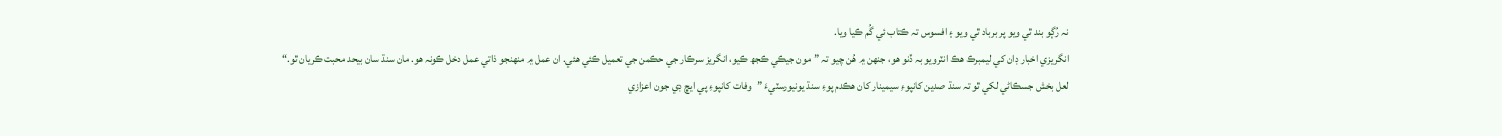نہ رُڳو بند ٿي ويو پر برباد ٿي ويو ۽ افسوس تہ ڪتاب ئي گُم ڪيا ويا.
انگريزي اخبار ڊان کي ليمبرڪ ھڪ انٽرويو بہ ڏنو ھو، جنھن ۾ ھُن چيو تہ ”مون جيڪي ڪجھ ڪيو، انگريز سرڪار جي حڪمن جي تعميل ڪئي ھئي. ان عمل ۾ منھنجو ذاتي عمل دخل ڪونہ ھو. مان سنڌ سان بيحد محبت ڪريان ٿو.“
لعل بخش جسڪاڻي لکي ٿو تہ سنڌ صدين کانپوءِ سيمينار کان ھڪدم پوءِ سنڌ يونيورسٽيءَ ”وفات کانپوءِ پي ايڇ ڊي جون اعزازي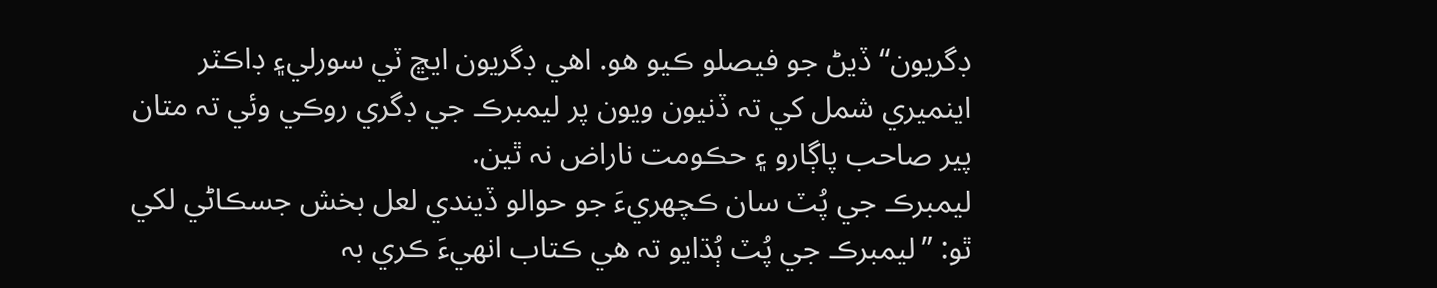ڊگريون“ ڏيڻ جو فيصلو ڪيو ھو. اھي ڊگريون ايڇ ٽي سورلي۽ ڊاڪٽر اينميري شمل کي تہ ڏنيون ويون پر ليمبرڪ جي ڊگري روڪي وئي تہ متان پير صاحب پاڳارو ۽ حڪومت ناراض نہ ٿين.
ليمبرڪ جي پُٽ سان ڪچھريءَ جو حوالو ڏيندي لعل بخش جسڪاڻي لکي ٿو: ”ليمبرڪ جي پُٽ ٻُڌايو تہ ھي ڪتاب انھيءَ ڪري بہ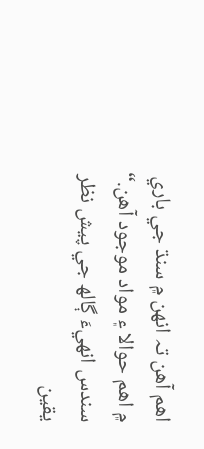اھم آھن تہ انھن ۾ سنڌ جي باري ۾ اھم حوالا ۽ مواد موجود آھن.“ سندس انھيءَ ڳالھ جي پيش نظر يقين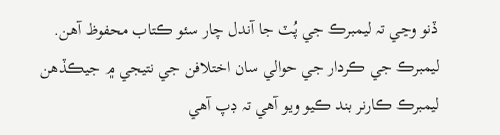ڏنو وڃي تہ ليمبرڪ جي پُٽ جا آندل چار سئو ڪتاب محفوظ آھن. ليمبرڪ جي ڪردار جي حوالي سان اختلافن جي نتيجي ۾ جيڪڏھن ليمبرڪ ڪارنر بند ڪيو ويو آھي تہ ڊپ آھي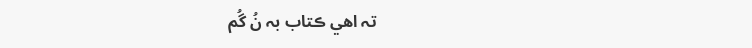تہ اھي ڪتاب بہ نُ گُم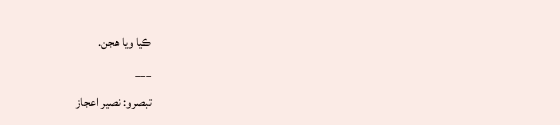ڪيا ويا ھجن.
___
تبصرو: نصير اعجاز